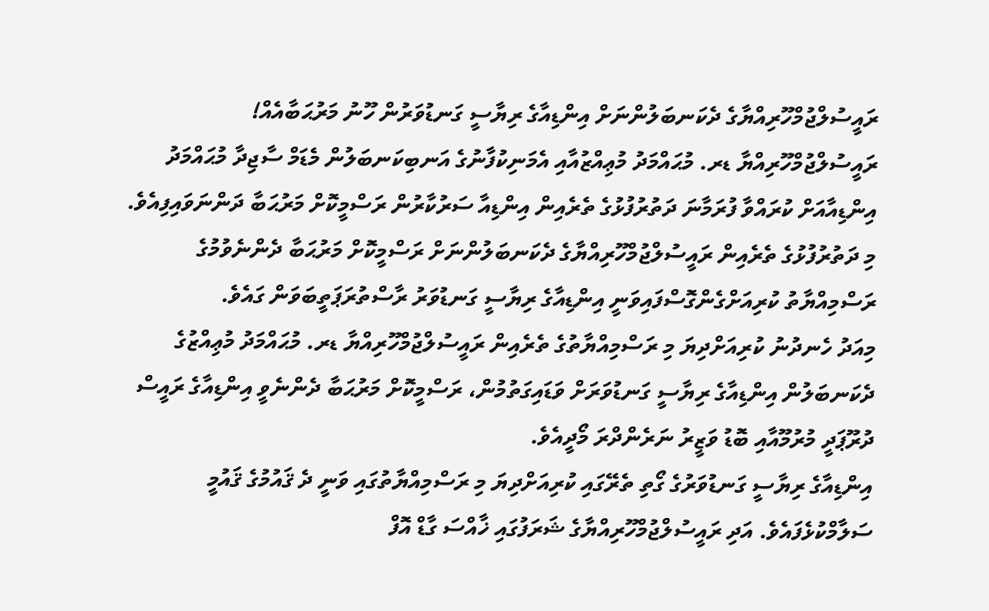ރައީސުލްޖުމްހޫރިއްޔާގެ ދެކަނބަލުންނަށް އިންޑިއާގެ ރިޔާސީ ގަނޑުވަރުން ހޫނު މަރުޙަބާއެއް!
ރައީސުލްޖުމްހޫރިއްޔާ ޑރ. މުޙައްމަދު މުޢިއްޒުއާއި އެމަނިކުފާނުގެ އަނބިކަނބަލުން މެޑަމް ސާޖިދާ މުޙައްމަދު އިންޑިއާއަށް ކުރައްވާ ފުރަމާނަ ދަތުރުފުޅުގެ ތެރެއިން އިންޑިއާ ސަރުކާރުން ރަސްމީކޮށް މަރުޙަބާ ދަންނަވައިފިއެވެ.
މި ދަތުރުފުޅުގެ ތެރެއިން ރައީސުލްޖުމްހޫރިއްޔާގެ ދެކަނބަލުންނަށް ރަސްމީކޮށް މަރުޙަބާ ދެންނެވުމުގެ ރަސްމިއްޔާތު ކުރިއަށްގެންގޮސްފައިވަނީ އިންޑިއާގެ ރިޔާސީ ގަނޑުވަރު ރާސްތުރަޕަތީބަވަން ގައެވެ.
މިއަދު ހެނދުނު ކުރިއަށްދިޔަ މި ރަސްމިއްޔާތުގެ ތެރެއިން ރައީސުލްޖުމްހޫރިއްޔާ ޑރ. މުޙައްމަދު މުޢިއްޒުގެ ދެކަނބަލުން އިންޑިއާގެ ރިޔާސީ ގަނޑުވަރަށް ވަޑައިގަތުމުން، ރަސްމީކޮށް މަރުޙަބާ ދެންނެވީ އިންޑިއާގެ ރައީސް ދުރޫޕަދީ މުރުމޫއާއި ބޮޑު ވަޒީރު ނަރެންދްރަ މޯދީއެވެ.
އިންޑިއާގެ ރިޔާސީ ގަނޑުވަރުގެ ގޯތި ތެރޭގައި ކުރިއަށްދިޔަ މި ރަސްމިއްޔާތުގައި ވަނީ ދެ ޤައުމުގެ ޤައުމީ ސަލާމްކުޅެފައެވެ. އަދި ރައީސުލްޖުމްހޫރިއްޔާގެ ޝަރަފުގައި ޚާއްސަ ގާޑް އޮފް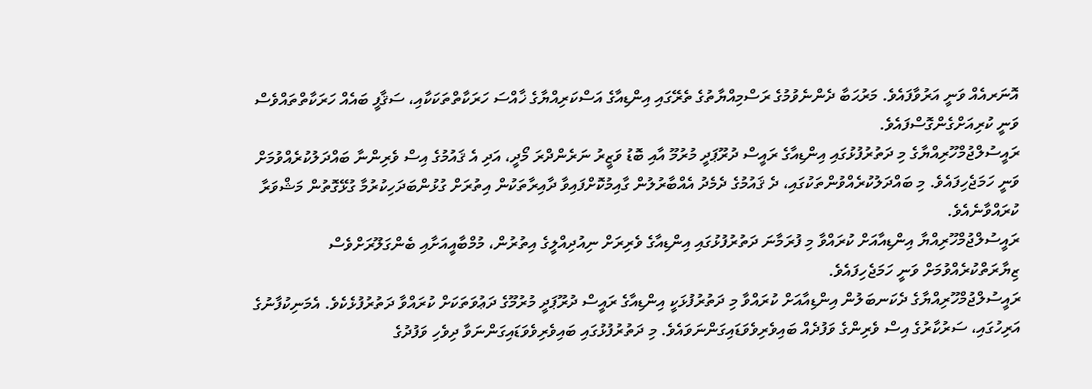އޮނަރއެއް ވަނީ އަރުވާފައެވެ. މަރުޙަބާ ދެންނެވުމުގެ ރަސްމިއްޔާތުގެ ތެރޭގައި އިންޑިއާގެ އަސްކަރިއްޔާގެ ޚާއްސަ ހަރަކާތްތަކަކާއި، ސަޤާފީ ބައެއް ހަރަކާތްތައްވެސް ވަނީ ކުރިއަށްގެންގޮސްފައެވެ.
ރައީސުލްޖުމްހޫރިއްޔާގެ މި ދަތުރުފުޅުގައި އިންޑިއާގެ ރައީސް ދުރޫޕަދީ މުރުމޫ އާއި ބޮޑު ވަޒީރު ނަރެންދްރަ މޯދީ، އަދި އެ ޤައުމުގެ އިސް ވެރިންނާ ބައްދަލުކުރެއްވުމަށް ވަނީ ހަމަޖެހިފައެވެ. މި ބައްދަލުކުރެއްވުންތަކުގައި، ދެ ޤައުމުގެ ދެމެދު އެއްބާރުލުން ގާއިމުކޮށްފައިވާ ދާއިރާތަކުން އިތުރަށް ގުޅުންބަދަހިކުރުމާ ގުޅޭގޮތުން މަޝްވަރާ ކުރައްވާނެއެވެ.
ރައީސުލްޖުމްހޫރިއްޔާ އިންޑިއާއަށް ކުރައްވާ މި ފުރަމާނަ ދަތުރުފުޅުގައި އިންޑިއާގެ ވެރިރަށް ނިއުދިއްލީގެ އިތުރުން، މުމްބާއީއަށާއި ބެންގަލޫރަށްވެސް ޒިޔާރަތްކުރެއްވުމަށް ވަނީ ހަމަޖެހިފައެވެ.
ރައީސުލްޖުމްހޫރިއްޔާގެ ދެކަނބަލުން އިންޑިއާއަށް ކުރައްވާ މި ދަތުރުފުޅަކީ އިންޑިއާގެ ރައީސް ދުރޫޕަދީ މުރުމޫގެ ދަޢުވަތަކަށް ކުރައްވާ ދަތުރުފުޅެކެވެ. އެމަނިކުފާނުގެ އަރިހުގައި، ސަރުކާރުގެ އިސް ވެރިންގެ ވަފުދެއް ބައިވެރިވެވަޑައިގަންނަވައެވެ. މި ދަތުރުފުޅުގައި ބައިވެރިވެވަޑައިގަންނަވާ ދިވެހި ވަފުދުގެ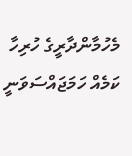މެހުމާންދާރީގެ ހުރިހާ ކަމެއް ހަމަޖައްސަވަނީ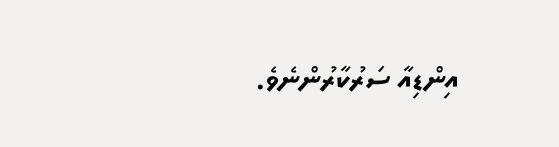އިންޑިއާ ސަރުކާރުންނެވެ.